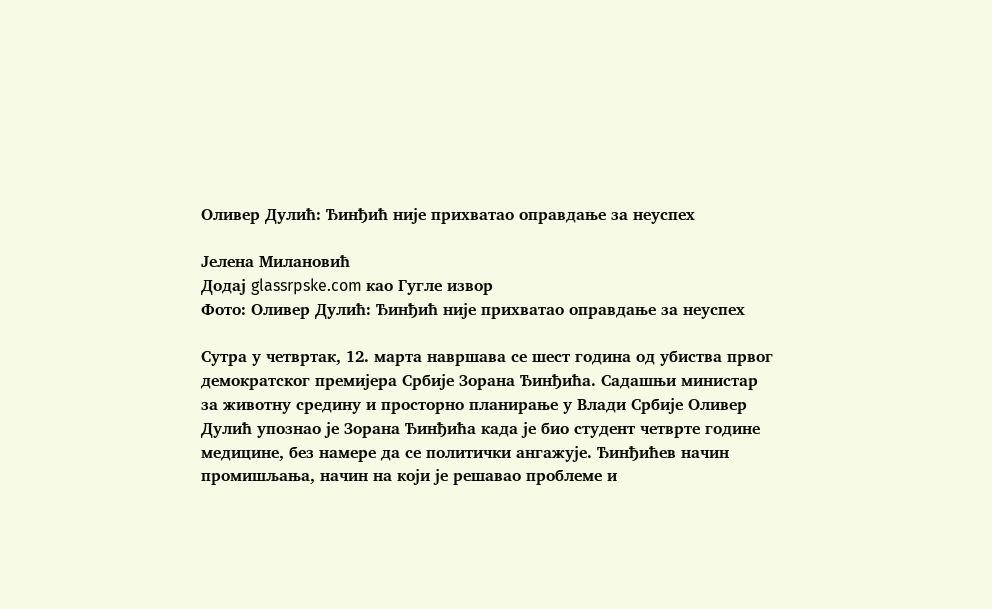Оливер Дулић: Ђинђић није прихватао оправдање за неуспех

Јелена Милановић
Додај glassrpske.com као Гугле извор
Фото: Оливер Дулић: Ђинђић није прихватао оправдање за неуспех

Сутра у четвртак, 12. марта навршава се шест година од убиства првог демократског премијера Србије Зорана Ђинђића. Садашњи министар за животну средину и просторно планирање у Влади Србије Оливер Дулић упознао је Зорана Ђинђића када је био студент четврте године медицине, без намере да се политички ангажује. Ђинђићев начин промишљања, начин на који је решавао проблеме и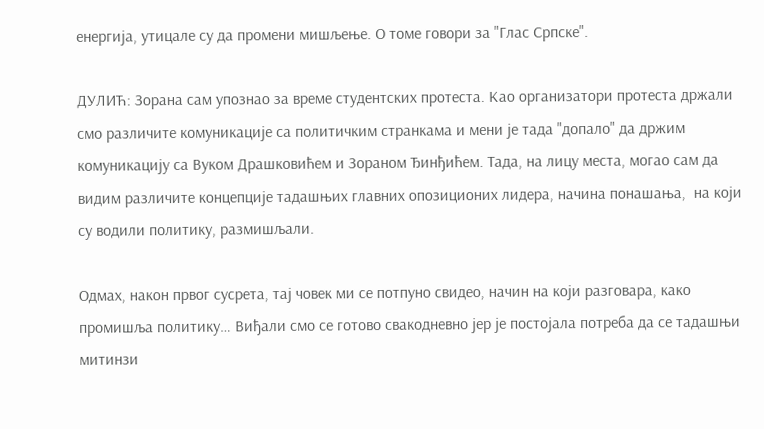енергија, утицале су да промени мишљење. О томе говори за "Глас Српске".

ДУЛИЋ: Зорана сам упознао за време студентских протеста. Као организатори протеста држали смо различите комуникације са политичким странкама и мени је тада "допало" да држим комуникацију са Вуком Драшковићем и Зораном Ђинђићем. Тада, на лицу места, могао сам да видим различите концепције тадашњих главних опозиционих лидера, начина понашања,  на који су водили политику, размишљали.

Одмах, након првог сусрета, тај човек ми се потпуно свидео, начин на који разговара, како промишља политику… Виђали смо се готово свакодневно јер је постојала потреба да се тадашњи митинзи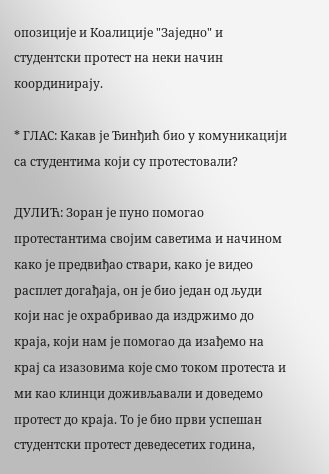опозиције и Коалиције "Заједно" и студентски протест на неки начин координирају.

* ГЛAС: Какав је Ђинђић био у комуникацији са студентима који су протестовали?

ДУЛИЋ: Зоран је пуно помогао протестантима својим саветима и начином како је предвиђао ствари, како је видео расплет догађаја, он је био један од људи који нас је охрабривао да издржимо до краја, који нам је помогао да изађемо на крај са изазовима које смо током протеста и ми као клинци доживљавали и доведемо протест до краја. То је био први успешан студентски протест деведесетих година,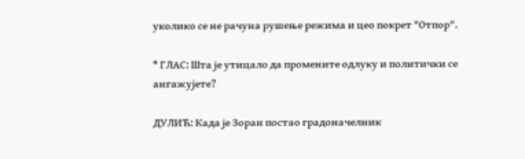уколико се не рачуна рушење режима и цео покрет "Отпор".

* ГЛAС: Шта је утицало да промените одлуку и политички се ангажујете?

ДУЛИЋ: Када је Зоран постао градоначелник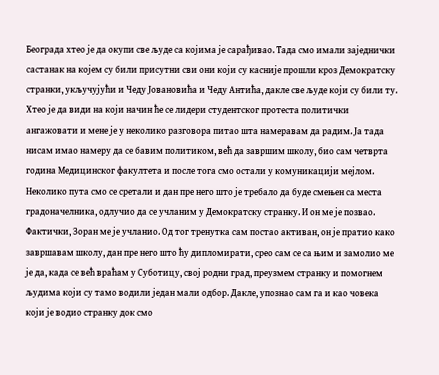Београда хтео је да окупи све људе са којима је сарађивао. Тада смо имали заједнички састанак на којем су били присутни сви они који су касније прошли кроз Демократску странки, укључујући и Чеду Јовановића и Чеду Aнтића, дакле све људе који су били ту. Хтео је да види на који начин ће се лидери студентског протеста политички ангажовати и мене је у неколико разговора питао шта намеравам да радим. Ја тада нисам имао намеру да се бавим политиком, већ да завршим школу, био сам четврта година Медицинског факултета и после тога смо остали у комуникацији мејлом. Неколико пута смо се сретали и дан пре него што је требало да буде смењен са места градоначелника, одлучио да се учланим у Демократску странку. И он ме је позвао. Фактички, Зоран ме је учланио. Од тог тренутка сам постао активан, он је пратио како завршавам школу, дан пре него што ћу дипломирати, срео сам се са њим и замолио ме је да, када се већ враћам у Суботицу, свој родни град, преузмем странку и помогнем људима који су тамо водили један мали одбор. Дакле, упознао сам га и као човека који је водио странку док смо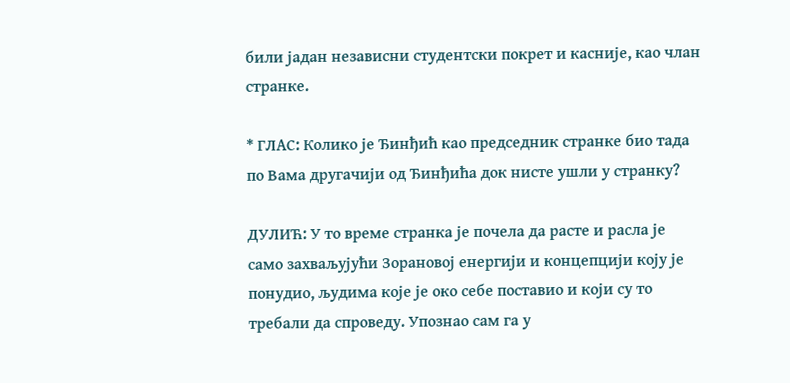били јадан независни студентски покрет и касније, као члан странке.

* ГЛAС: Колико је Ђинђић као председник странке био тада по Вама другачији од Ђинђића док нисте ушли у странку?

ДУЛИЋ: У то време странка је почела да расте и расла је само захваљујући Зорановој енергији и концепцији коју је понудио, људима које је око себе поставио и који су то требали да спроведу. Упознао сам га у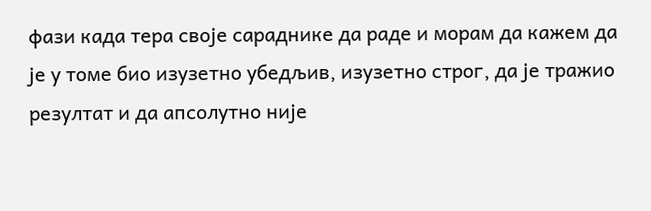фази када тера своје сараднике да раде и морам да кажем да је у томе био изузетно убедљив, изузетно строг, да је тражио резултат и да апсолутно није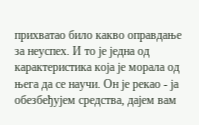прихватао било какво оправдање за неуспех. И то је једна од карактеристика која је морала од њега да се научи. Он је рекао - ја обезбеђујем средства, дајем вам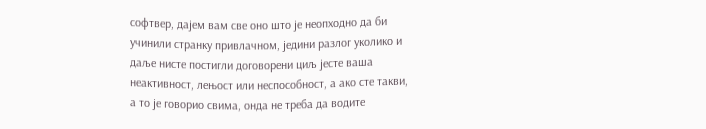софтвер, дајем вам све оно што је неопходно да би учинили странку привлачном, једини разлог уколико и даље нисте постигли договорени циљ јесте ваша неактивност, лењост или неспособност, а ако сте такви, а то је говорио свима, онда не треба да водите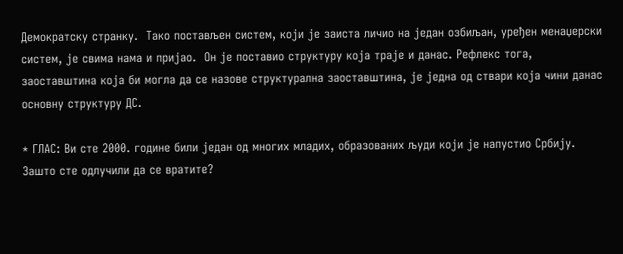Демократску странку.  Тако постављен систем, који је заиста личио на један озбиљан, уређен менаџерски систем, је свима нама и пријао.  Он је поставио структуру која траје и данас. Рефлекс тога, заоставштина која би могла да се назове структурална заоставштина, је једна од ствари која чини данас основну структуру ДС.

* ГЛAС: Ви сте 2000. године били један од многих младих, образованих људи који је напустио Србију. Зашто сте одлучили да се вратите?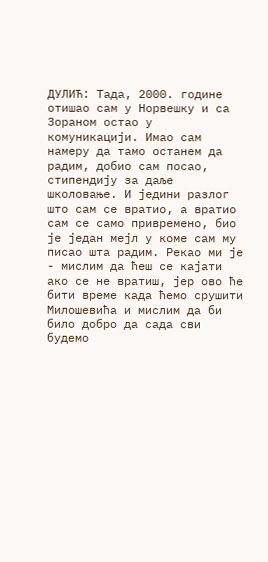ДУЛИЋ: Тада, 2000. године отишао сам у Норвешку и са Зораном остао у комуникацији. Имао сам намеру да тамо останем да радим, добио сам посао, стипендију за даље школовање. И једини разлог што сам се вратио, а вратио сам се само привремено, био је један мејл у коме сам му писао шта радим. Рекао ми је - мислим да ћеш се кајати ако се не вратиш, јер ово ће бити време када ћемо срушити Милошевића и мислим да би било добро да сада сви будемо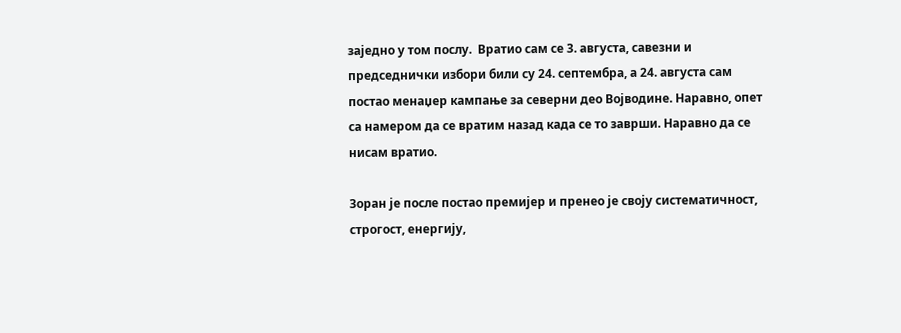заједно у том послу.  Вратио сам се 3. августа, савезни и председнички избори били су 24. септембра, а 24. августа сам постао менаџер кампање за северни део Војводине. Наравно, опет са намером да се вратим назад када се то заврши. Наравно да се нисам вратио.

Зоран је после постао премијер и пренео је своју систематичност, строгост, енергију,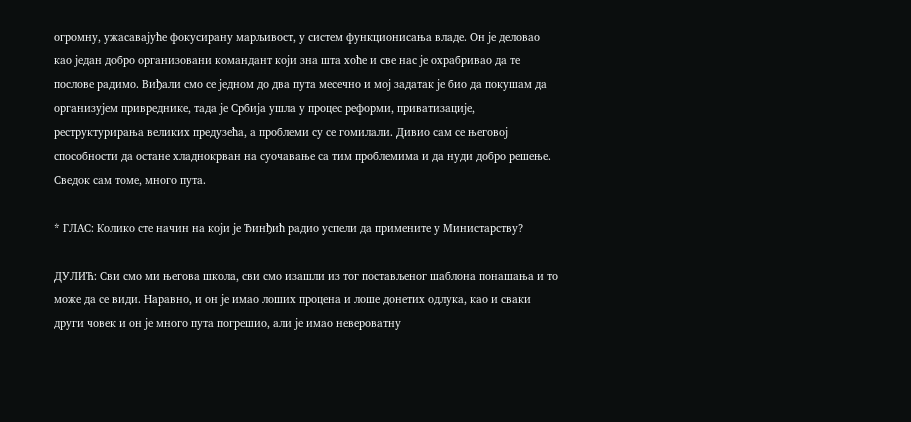огромну, ужасавајуће фокусирану марљивост, у систем функционисања владе. Он је деловао као један добро организовани командант који зна шта хоће и све нас је охрабривао да те послове радимо. Виђали смо се једном до два пута месечно и мој задатак је био да покушам да организујем привреднике, тада је Србија ушла у процес реформи, приватизације, реструктурирања великих предузећа, а проблеми су се гомилали. Дивио сам се његовој способности да остане хладнокрван на суочавање са тим проблемима и да нуди добро решење. Сведок сам томе, много пута.

* ГЛAС: Колико сте начин на који је Ђинђић радио успели да примените у Министарству?

ДУЛИЋ: Сви смо ми његова школа, сви смо изашли из тог постављеног шаблона понашања и то може да се види. Наравно, и он је имао лоших процена и лоше донетих одлука, као и сваки други човек и он је много пута погрешио, али је имао невероватну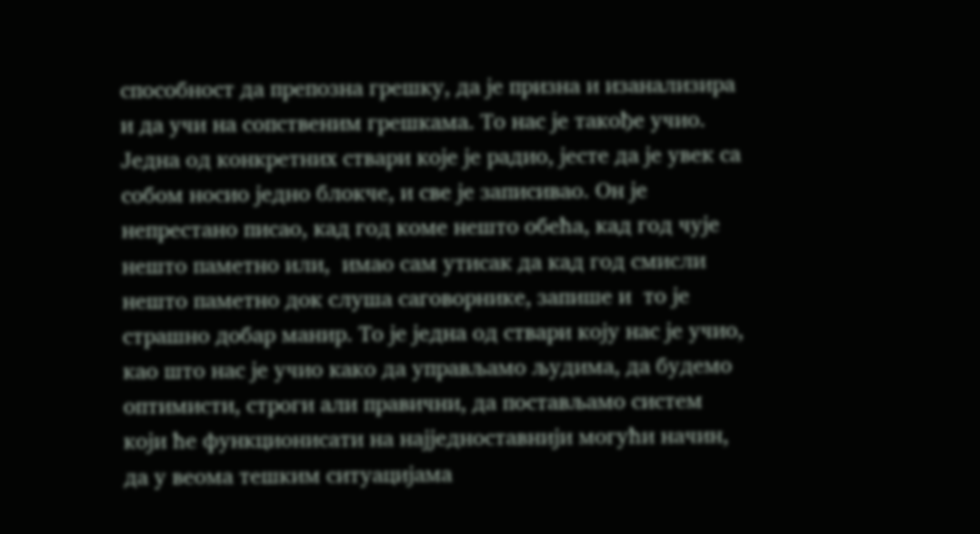способност да препозна грешку, да је призна и изанализира и да учи на сопственим грешкама. То нас је такође учио. Једна од конкретних ствари које је радио, јесте да је увек са собом носио једно блокче, и све је записивао. Он је непрестано писао, кад год коме нешто обећа, кад год чује нешто паметно или,  имао сам утисак да кад год смисли нешто паметно док слуша саговорнике, запише и  то је страшно добар манир. То је једна од ствари коју нас је учио, као што нас је учио како да управљамо људима, да будемо оптимисти, строги али правични, да постављамо систем који ће функционисати на најједноставнији могући начин, да у веома тешким ситуацијама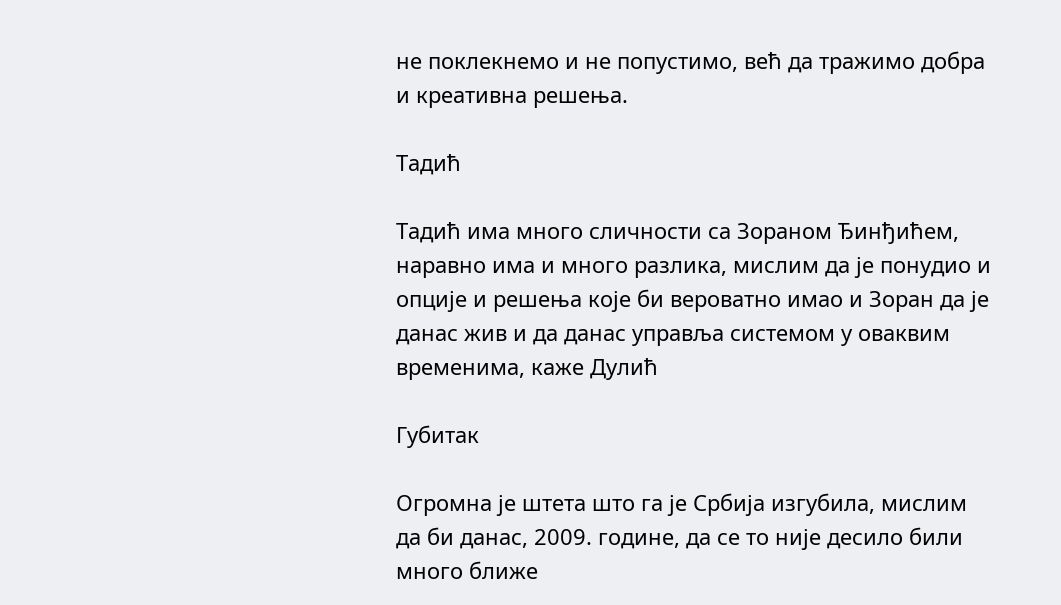не поклекнемо и не попустимо, већ да тражимо добра и креативна решења.

Тадић

Тадић има много сличности са Зораном Ђинђићем, наравно има и много разлика, мислим да је понудио и опције и решења које би вероватно имао и Зоран да је данас жив и да данас управља системом у оваквим временима, каже Дулић

Губитак

Огромна је штета што га је Србија изгубила, мислим да би данас, 2009. године, да се то није десило били много ближе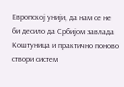Европској унији, да нам се не би десило да Србијом завлада Коштуница и практично поново створи систем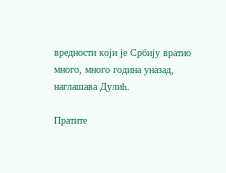вредности који је Србију вратио много, много година уназад, наглашава Дулић.

Пратите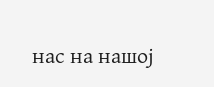нас на нашој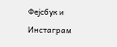Фејсбук и Инстаграм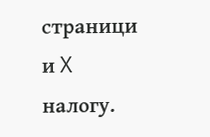страници и X налогу.